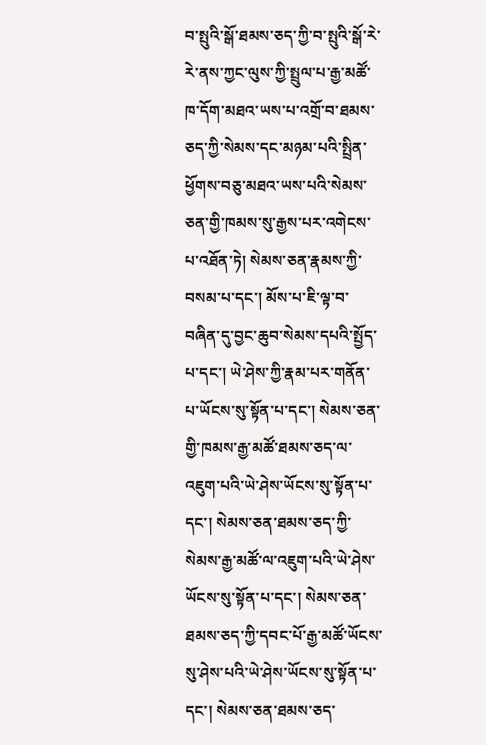བ་སྤུའི་སྒོ་ཐམས་ཅད་ཀྱི་བ་སྤུའི་སྒོ་རེ་རེ་ནས་ཀྱང་ལུས་ཀྱི་སྤྲུལ་པ་རྒྱ་མཚོ་ཁ་དོག་མཐའ་ཡས་པ་འགྲོ་བ་ཐམས་ཅད་ཀྱི་སེམས་དང་མཉམ་པའི་སྤྲིན་ཕྱོགས་བཅུ་མཐའ་ཡས་པའི་སེམས་ཅན་གྱི་ཁམས་སུ་རྒྱས་པར་འགེངས་པ་འཐོན་ཏེ། སེམས་ཅན་རྣམས་ཀྱི་བསམ་པ་དང་། མོས་པ་ཇི་ལྟ་བ་བཞིན་དུ་བྱང་ཆུབ་སེམས་དཔའི་སྤྱོད་པ་དང་། ཡེ་ཤེས་ཀྱི་རྣམ་པར་གནོན་པ་ཡོངས་སུ་སྟོན་པ་དང་། སེམས་ཅན་གྱི་ཁམས་རྒྱ་མཚོ་ཐམས་ཅད་ལ་འཇུག་པའི་ཡེ་ཤེས་ཡོངས་སུ་སྟོན་པ་དང་། སེམས་ཅན་ཐམས་ཅད་ཀྱི་སེམས་རྒྱ་མཚོ་ལ་འཇུག་པའི་ཡེ་ཤེས་ཡོངས་སུ་སྟོན་པ་དང་། སེམས་ཅན་ཐམས་ཅད་ཀྱི་དབང་པོ་རྒྱ་མཚོ་ཡོངས་སུ་ཤེས་པའི་ཡེ་ཤེས་ཡོངས་སུ་སྟོན་པ་དང་། སེམས་ཅན་ཐམས་ཅད་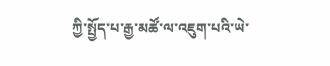ཀྱི་སྤྱོད་པ་རྒྱ་མཚོ་ལ་འཇུག་པའི་ཡེ་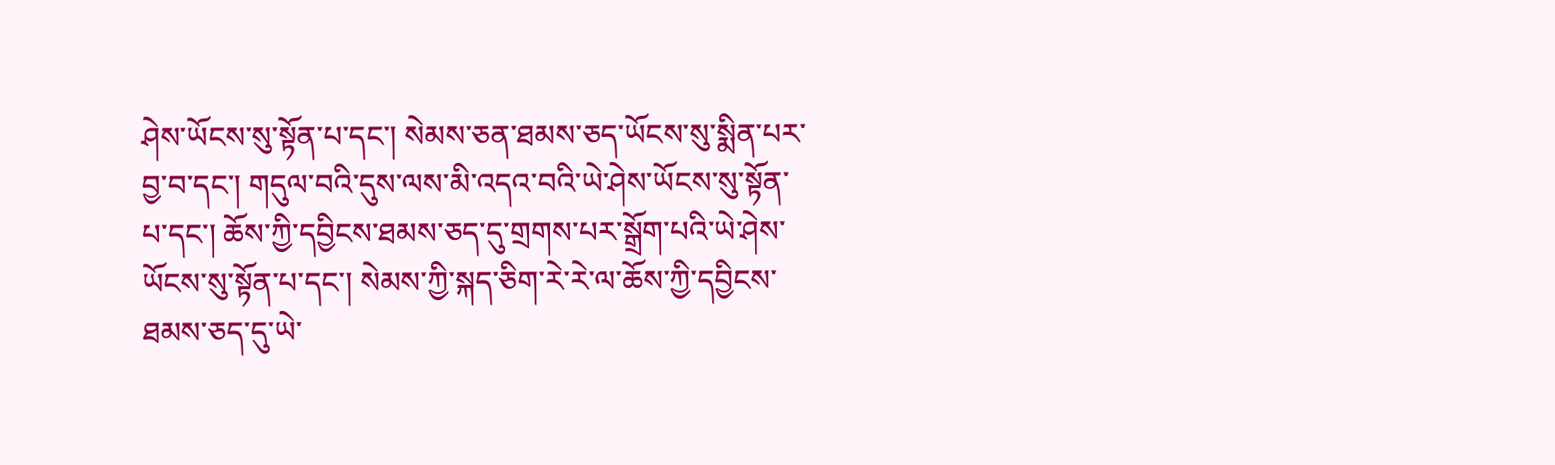ཤེས་ཡོངས་སུ་སྟོན་པ་དང་། སེམས་ཅན་ཐམས་ཅད་ཡོངས་སུ་སྨིན་པར་བྱ་བ་དང་། གདུལ་བའི་དུས་ལས་མི་འདའ་བའི་ཡེ་ཤེས་ཡོངས་སུ་སྟོན་པ་དང་། ཆོས་ཀྱི་དབྱིངས་ཐམས་ཅད་དུ་གྲགས་པར་སྒྲོག་པའི་ཡེ་ཤེས་ཡོངས་སུ་སྟོན་པ་དང་། སེམས་ཀྱི་སྐད་ཅིག་རེ་རེ་ལ་ཆོས་ཀྱི་དབྱིངས་ཐམས་ཅད་དུ་ཡེ་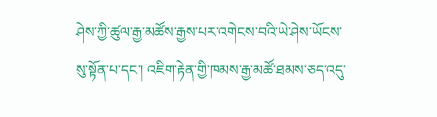ཤེས་ཀྱི་ཚུལ་རྒྱ་མཚོས་རྒྱས་པར་འགེངས་བའི་ཡེ་ཤེས་ཡོངས་སུ་སྟོན་པ་དང་། འཇིག་རྟེན་གྱི་ཁམས་རྒྱ་མཚོ་ཐམས་ཅད་འདུ་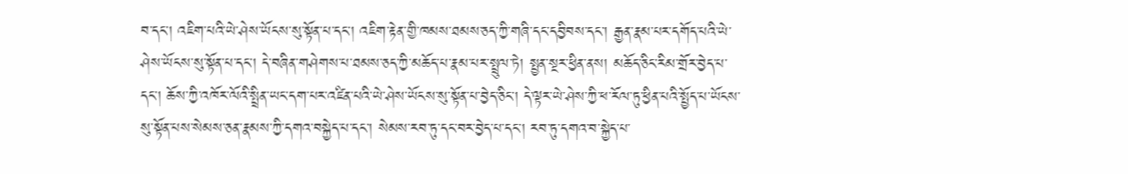བ་དང་། འཇིག་པའི་ཡེ་ཤེས་ཡོངས་སུ་སྟོན་པ་དང་། འཇིག་རྟེན་གྱི་ཁམས་ཐམས་ཅད་ཀྱི་གཞི་དང་དབྱིབས་དང་། རྒྱན་རྣམ་པར་དགོད་པའི་ཡེ་ཤེས་ཡོངས་སུ་སྟོན་པ་དང་། དེ་བཞིན་གཤེགས་པ་ཐམས་ཅད་ཀྱི་མཆོད་པ་རྣམ་པར་སྤྲུལ་ཏེ། སྤྱན་སྔར་ཕྱིན་ནས། མཆོད་ཅིང་རིམ་གྲོར་བྱེད་པ་དང་། ཆོས་ཀྱི་འཁོར་ལོའི་སྤྲིན་ཡང་དག་པར་འཛིན་པའི་ཡེ་ཤེས་ཡོངས་སུ་སྟོན་པ་བྱེད་ཅིང་། དེ་ལྟར་ཡེ་ཤེས་ཀྱི་ཕ་རོལ་ཏུ་ཕྱིན་པའི་སྤྱོད་པ་ཡོངས་སུ་སྟོན་པས་སེམས་ཅན་རྣམས་ཀྱི་དགའ་བསྐྱེད་པ་དང་། སེམས་རབ་ཏུ་དང་བར་བྱེད་པ་དང་། རབ་ཏུ་དགའ་བ་སྐྱེད་པ་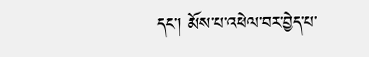དང་། མོས་པ་འཕེལ་བར་བྱེད་པ་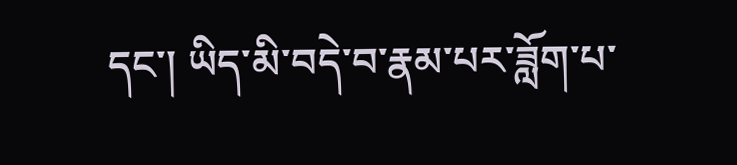དང་། ཡིད་མི་བདེ་བ་རྣམ་པར་ཟློག་པ་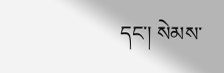དང་། སེམས་